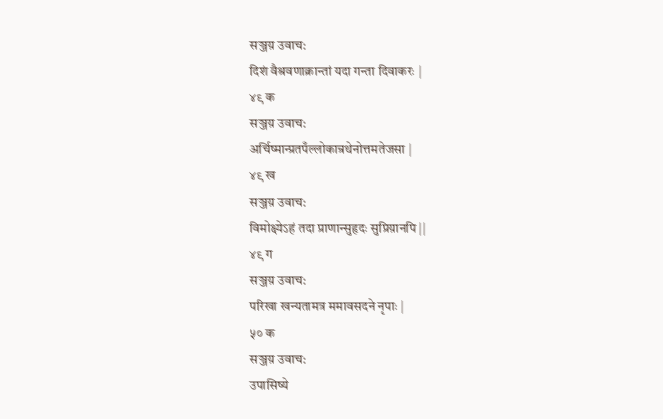सञ्जय़ उवाच:
दिशं वैश्रवणाक्रान्तां यदा गन्ता दिवाकरः |
४९ क
सञ्जय़ उवाच:
अर्चिष्मान्प्रतपँल्लोकान्रथेनोत्तमतेजसा |
४९ ख
सञ्जय़ उवाच:
विमोक्ष्येऽहं तदा प्राणान्सुहृदः सुप्रिय़ानपि ||
४९ ग
सञ्जय़ उवाच:
परिखा खन्यतामत्र ममावसदने नृपाः |
५० क
सञ्जय़ उवाच:
उपासिष्ये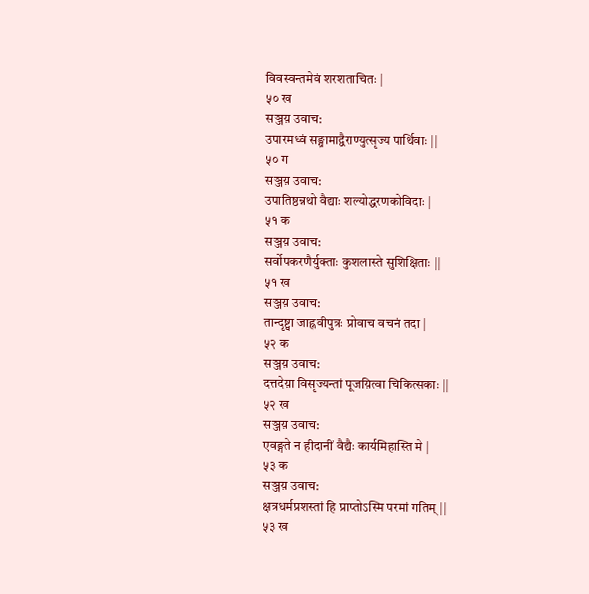विवस्वन्तमेवं शरशताचितः |
५० ख
सञ्जय़ उवाच:
उपारमध्वं सङ्ग्रामाद्वैराण्युत्सृज्य पार्थिवाः ||
५० ग
सञ्जय़ उवाच:
उपातिष्ठन्नथो वैद्याः शल्योद्धरणकोविदाः |
५१ क
सञ्जय़ उवाच:
सर्वोपकरणैर्युक्ताः कुशलास्ते सुशिक्षिताः ||
५१ ख
सञ्जय़ उवाच:
तान्दृष्ट्वा जाह्नवीपुत्रः प्रोवाच वचनं तदा |
५२ क
सञ्जय़ उवाच:
दत्तदेय़ा विसृज्यन्तां पूजय़ित्वा चिकित्सकाः ||
५२ ख
सञ्जय़ उवाच:
एवङ्गते न हीदानीं वैद्यैः कार्यमिहास्ति मे |
५३ क
सञ्जय़ उवाच:
क्षत्रधर्मप्रशस्तां हि प्राप्तोऽस्मि परमां गतिम् ||
५३ ख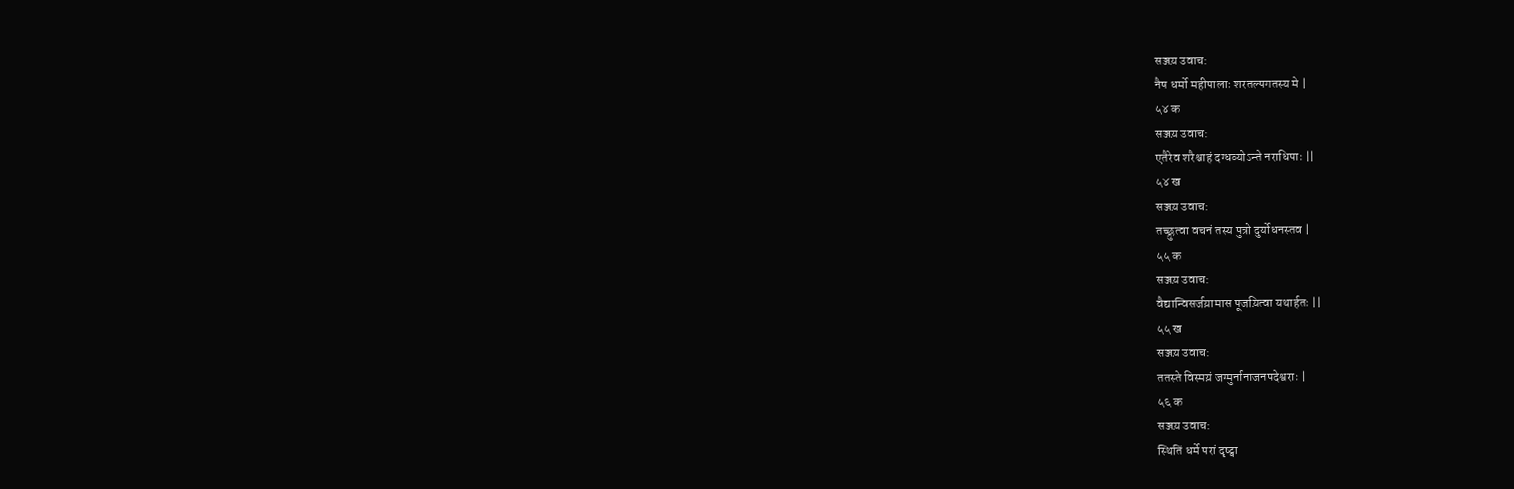सञ्जय़ उवाच:
नैष धर्मो महीपालाः शरतल्पगतस्य मे |
५४ क
सञ्जय़ उवाच:
एतैरेव शरैश्चाहं दग्धव्योऽन्ते नराधिपाः ||
५४ ख
सञ्जय़ उवाच:
तच्छ्रुत्वा वचनं तस्य पुत्रो दुर्योधनस्तव |
५५ क
सञ्जय़ उवाच:
वैद्यान्विसर्जय़ामास पूजय़ित्वा यथार्हतः ||
५५ ख
सञ्जय़ उवाच:
ततस्ते विस्मय़ं जग्मुर्नानाजनपदेश्वराः |
५६ क
सञ्जय़ उवाच:
स्थितिं धर्मे परां दृष्ट्वा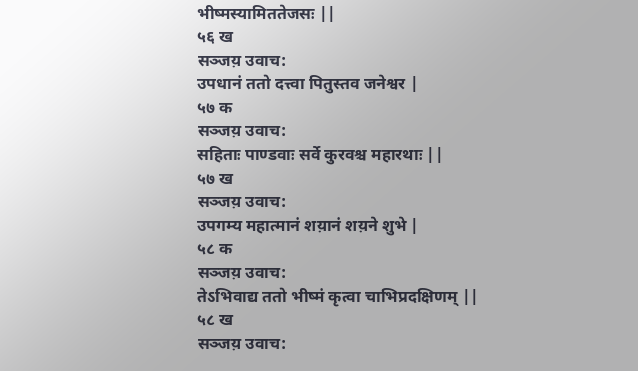भीष्मस्यामिततेजसः ||
५६ ख
सञ्जय़ उवाच:
उपधानं ततो दत्त्वा पितुस्तव जनेश्वर |
५७ क
सञ्जय़ उवाच:
सहिताः पाण्डवाः सर्वे कुरवश्च महारथाः ||
५७ ख
सञ्जय़ उवाच:
उपगम्य महात्मानं शय़ानं शय़ने शुभे |
५८ क
सञ्जय़ उवाच:
तेऽभिवाद्य ततो भीष्मं कृत्वा चाभिप्रदक्षिणम् ||
५८ ख
सञ्जय़ उवाच: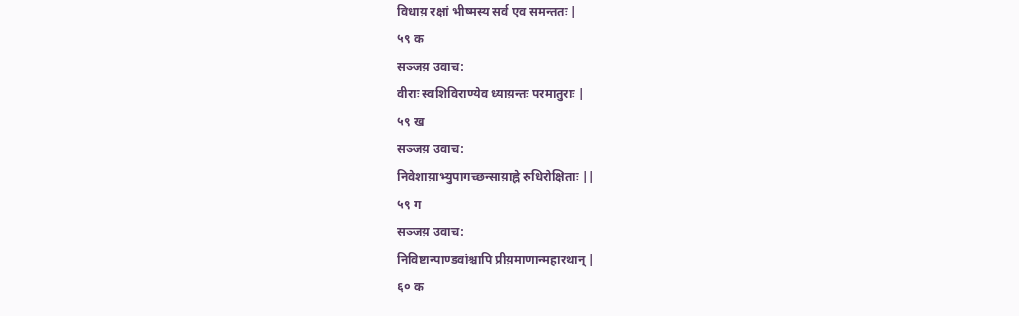विधाय़ रक्षां भीष्मस्य सर्व एव समन्ततः |
५९ क
सञ्जय़ उवाच:
वीराः स्वशिविराण्येव ध्याय़न्तः परमातुराः |
५९ ख
सञ्जय़ उवाच:
निवेशाय़ाभ्युपागच्छन्साय़ाह्ने रुधिरोक्षिताः ||
५९ ग
सञ्जय़ उवाच:
निविष्टान्पाण्डवांश्चापि प्रीय़माणान्महारथान् |
६० क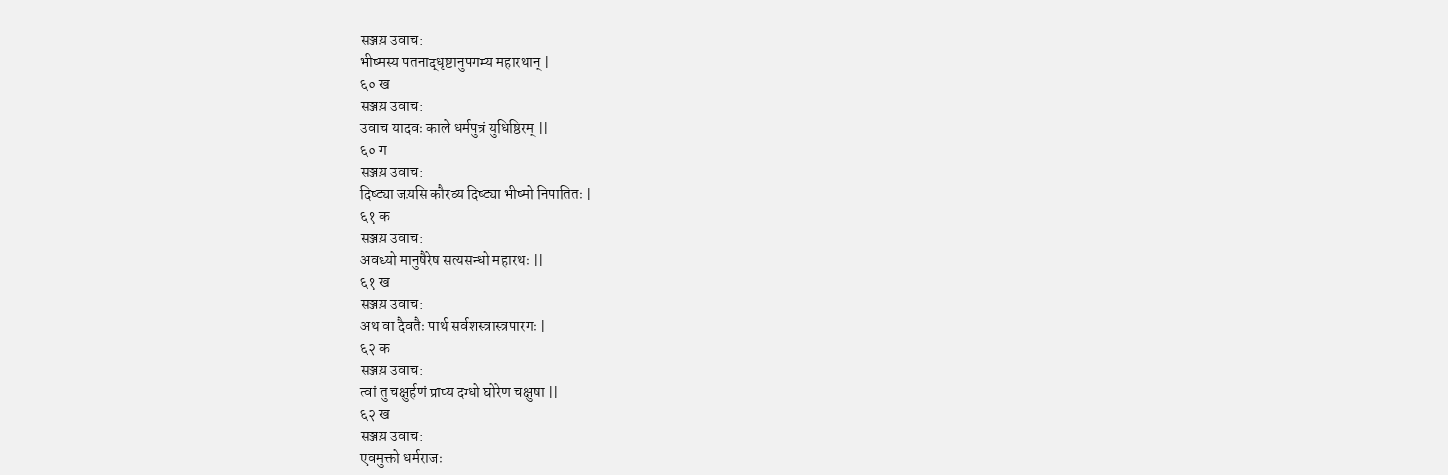सञ्जय़ उवाच:
भीष्मस्य पतनाद्धृष्टानुपगम्य महारथान् |
६० ख
सञ्जय़ उवाच:
उवाच यादवः काले धर्मपुत्रं युधिष्ठिरम् ||
६० ग
सञ्जय़ उवाच:
दिष्ट्या जय़सि कौरव्य दिष्ट्या भीष्मो निपातितः |
६१ क
सञ्जय़ उवाच:
अवध्यो मानुषैरेष सत्यसन्धो महारथः ||
६१ ख
सञ्जय़ उवाच:
अथ वा दैवतैः पार्थ सर्वशस्त्रास्त्रपारगः |
६२ क
सञ्जय़ उवाच:
त्वां तु चक्षुर्हणं प्राप्य दग्धो घोरेण चक्षुषा ||
६२ ख
सञ्जय़ उवाच:
एवमुक्तो धर्मराजः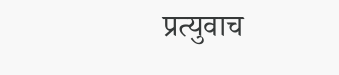प्रत्युवाच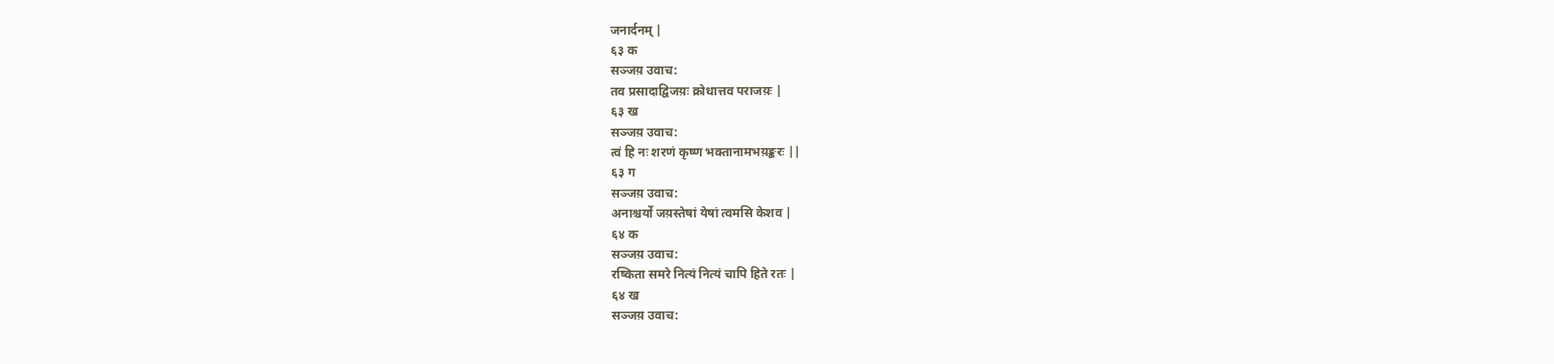जनार्दनम् |
६३ क
सञ्जय़ उवाच:
तव प्रसादाद्विजय़ः क्रोधात्तव पराजय़ः |
६३ ख
सञ्जय़ उवाच:
त्वं हि नः शरणं कृष्ण भक्तानामभय़ङ्करः ||
६३ ग
सञ्जय़ उवाच:
अनाश्चर्यो जय़स्तेषां येषां त्वमसि केशव |
६४ क
सञ्जय़ उवाच:
रष्किता समरे नित्यं नित्यं चापि हिते रतः |
६४ ख
सञ्जय़ उवाच: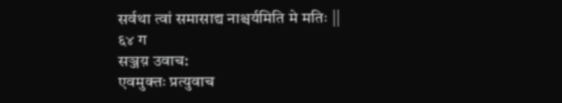सर्वथा त्वां समासाद्य नाश्चर्यमिति मे मतिः ||
६४ ग
सञ्जय़ उवाच:
एवमुक्तः प्रत्युवाच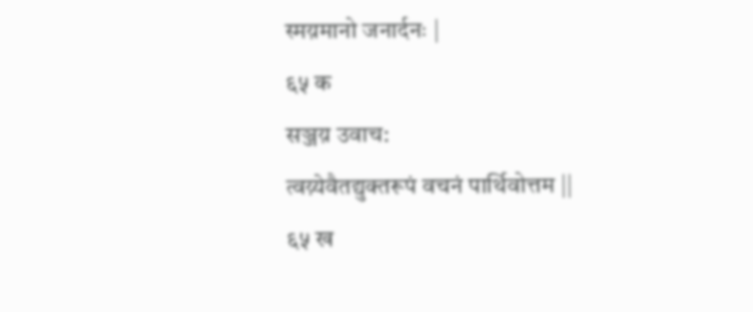स्मय़मानो जनार्दनः |
६५ क
सञ्जय़ उवाच:
त्वय़्येवैतद्युक्तरूपं वचनं पार्थिवोत्तम ||
६५ ख